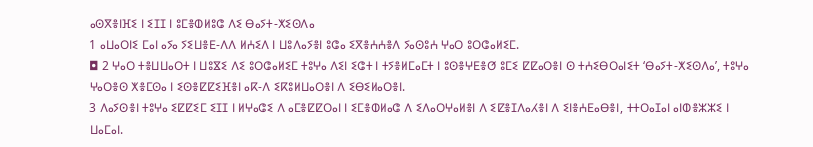ⴰⵙⴳⴻⵏⴼⵉ ⵏ ⵉⵊⵊ ⵏ ⵓⵎⴻⵀⵍⵓⵛ ⴷⵉ ⴱⴰⵢⵜ-ⵅⵉⵙⴷⴰ
1 ⴰⵡⴰⵔⵏⵉ ⵎⴰⵏ ⴰⵢⴰ ⵢⵉⵡⴻⴹ-ⴷⴷ ⵍⵄⵉⴷ ⵏ ⵡⵓⴷⴰⵢⴻⵏ ⵓⵛⴰ ⵉⴳⴻⵄⵄⴻⴷ ⵢⴰⵙⵓⵄ ⵖⴰⵔ ⵓⵔⵛⴰⵍⵉⵎ.
◘ 2 ⵖⴰⵔ ⵜⴻⵡⵡⴰⵔⵜ ⵏ ⵡⵓⴵⵉ ⴷⵉ ⵓⵔⵛⴰⵍⵉⵎ ⵜⵓⵖⴰ ⴷⵉⵏ ⵉⵛⵜ ⵏ ⵜⵢⴻⵍⵎⴰⵎⵜ ⵏ ⵓⵙⴻⵖⴹⴻⵚ ⵓⵎⵉ ⵇⵇⴰⵔⴻⵏ ⵙ ⵜⵄⵉⴱⵔⴰⵏⵉⵜ ‘ⴱⴰⵢⵜ-ⵅⵉⵙⴷⴰ’, ⵜⵓⵖⴰ ⵖⴰⵔⴻⵙ ⵅⴻⵎⵙⴰ ⵏ ⵉⵙⴻⵇⵇⵉⴼⴻⵏ ⴰⴽ-ⴷ ⵉⴽⵓⵍⵡⴰⵔⴻⵏ ⴷ ⵉⴱⵉⵍⴰⵔⴻⵏ.
3 ⴷⴰⵢⵙⴻⵏ ⵜⵓⵖⴰ ⵉⵇⵇⵉⵎ ⵉⵊⵊ ⵏ ⵍⵖⴰⵛⵉ ⴷ ⴰⵎⴻⵇⵇⵔⴰⵏ ⵏ ⵉⵎⴻⵀⵍⴰⵛ ⴷ ⵉⴷⴰⵔⵖⴰⵍⴻⵏ ⴷ ⵉⵇⴻⵊⴷⴰⵃⴻⵏ ⴷ ⵉⵏⴻⵄⴹⴰⴱⴻⵏ, ⵜⵜⵔⴰⵊⴰⵏ ⴰⵏⵀⴻⵣⵣⵉ ⵏ ⵡⴰⵎⴰⵏ.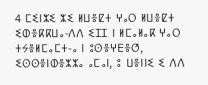4 ⵎⵉⵏⵣⵉ ⵣⵉ ⵍⵡⴻⵇⵜ ⵖⴰⵔ ⵍⵡⴻⵇⵜ ⵉⵀⴻⴽⴽⵡⴰ-ⴷⴷ ⵉⵊⵊ ⵏ ⵍⵎⴰⵍⴰⴽ ⵖⴰⵔ ⵜⵢⴻⵍⵎⴰⵎⵜ-ⴰ ⵏ ⵓⵙⴻⵖⴹⴻⵚ, ⵉⵙⵙⴻⵏⵀⴻⵣⵣⴰ ⴰⵎⴰⵏ, ⵓ ⵡⴻⵏⵏⵉ ⵉ ⴷⴷ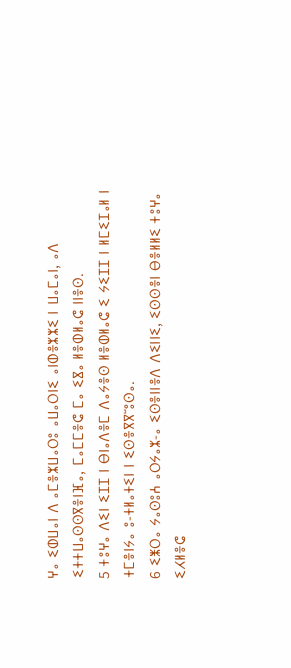ⵖⴰ ⵉⵀⵡⴰⵏ ⴷ ⴰⵎⴻⵣⵡⴰⵔⵓ ⴰⵡⴰⵔⵏⵉ ⴰⵏⵀⴻⵣⵣⵉ ⵏ ⵡⴰⵎⴰⵏ, ⴰⴷ ⵉⵜⵜⵡⴰⵙⵙⴳⴻⵏⴼⴰ, ⵎⴰⵎⵎⴻⵛ ⵎⴰ ⵉⴵⴰ ⵍⴻⵀⵍⴰⵛ ⵏⵏⴻⵙ.
5 ⵜⵓⵖⴰ ⴷⵉⵏ ⵉⵊⵊ ⵏ ⴱⵏⴰⴷⴻⵎ ⴷⴰⵢⴻⵙ ⵍⴻⵀⵍⴰⵛ ⵉ ⵢⵉⵊⵊ ⵏ ⵍⵎⵉⵊⴰⵍ ⵏ ⵜⵎⴻⵏⵢⴰ ⵓ-ⵜⵍⴰⵜⵉⵏ ⵏ ⵉⵙⴻⴳⴳⵯⵓⵙⴰ.
6 ⵉⵥⵔⴰ ⵢⴰⵙⵓⵄ ⴰⵔⵢⴰⵣ-ⴰ ⵉⵙⴻⵏⵏⴻⴷ ⴷⵉⵏⵏⵉ, ⵉⵙⵙⴻⵏ ⴱⴻⵍⵍⵉ ⵜⵓⵖⴰ
ⵉⵃⵍⴻⵛ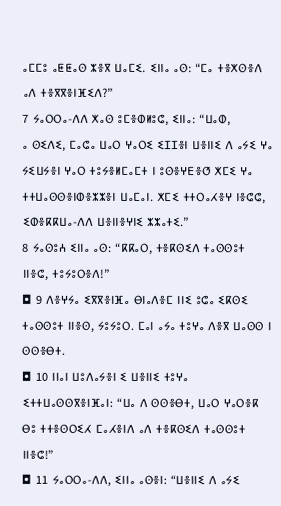ⴰⵎⵎⵓ ⴰⵟⵟⴰⵙ ⵣⴻⴳ ⵡⴰⵎⵉ. ⵉⵏⵏⴰ ⴰⵙ: “ⵎⴰ ⵜⴻⵅⵙⴻⴷ ⴰⴷ ⵜⴻⴳⴳⴻⵏⴼⵉⴷ?”
7 ⵢⴰⵔⵔⴰ-ⴷⴷ ⵅⴰⵙ ⵓⵎⴻⵀⵍⵓⵛ, ⵉⵏⵏⴰ: “ⵡⴰⵀ,
ⴰ ⵙⵉⴷⵉ, ⵎⴰⵛⴰ ⵡⴰⵔ ⵖⴰⵔⵉ ⵉⵊⵊⴻⵏ ⵡⴻⵏⵏⵉ ⴷ ⴰⵢⵉ ⵖⴰ ⵢⵉⵡⵢⴻⵏ ⵖⴰⵔ ⵜⵓⵢⴻⵍⵎⴰⵎⵜ ⵏ ⵓⵙⴻⵖⴹⴻⵚ ⵅⵎⵉ ⵖⴰ ⵜⵜⵡⴰⵙⵙⴻⵏⵀⴻⵣⵣⴻⵏ ⵡⴰⵎⴰⵏ. ⵅⵎⵉ ⵜⵜⵔⴰⵃⴻⵖ ⵏⴻⵛⵛ, ⵉⵀⴻⴽⴽⵡⴰ-ⴷⴷ ⵡⴻⵏⵏⴻⵖⵏⵉ ⵣⵣⴰⵜⵉ.”
8 ⵢⴰⵙⵓⵄ ⵉⵏⵏⴰ ⴰⵙ: “ⴽⴽⴰⵔ, ⵜⴻⴽⵙⵉⴷ ⵜⴰⵙⵙⵓⵜ ⵏⵏⴻⵛ, ⵜⵓⵢⵓⵔⴻⴷ!”
◘ 9 ⴷⴻⵖⵢⴰ ⵉⴳⴳⴻⵏⴼⴰ ⴱⵏⴰⴷⴻⵎ ⵏⵏⵉ ⵓⵛⴰ ⵉⴽⵙⵉ ⵜⴰⵙⵙⵓⵜ ⵏⵏⴻⵙ, ⵢⵓⵢⵓⵔ. ⵎⴰⵏ ⴰⵢⴰ ⵜⵓⵖⴰ ⴷⴻⴳ ⵡⴰⵙⵙ ⵏ ⵙⵙⴻⴱⵜ.
◘ 10 ⵏⵏⴰⵏ ⵡⵓⴷⴰⵢⴻⵏ ⵉ ⵡⴻⵏⵏⵉ ⵜⵓⵖⴰ ⵉⵜⵜⵡⴰⵙⵙⴳⴻⵏⴼⴰⵏ: “ⵡⴰ ⴷ ⵙⵙⴻⴱⵜ, ⵡⴰⵔ ⵖⴰⵔⴻⴽ ⴱⵓ ⵜⵜⴻⵙⵔⵉⵃ ⵎⴰⵃⴻⵏⴷ ⴰⴷ ⵜⴻⴽⵙⵉⴷ ⵜⴰⵙⵙⵓⵜ ⵏⵏⴻⵛ!”
◘ 11 ⵢⴰⵔⵔⴰ-ⴷⴷ, ⵉⵏⵏⴰ ⴰⵙⴻⵏ: “ⵡⴻⵏⵏⵉ ⴷ ⴰⵢⵉ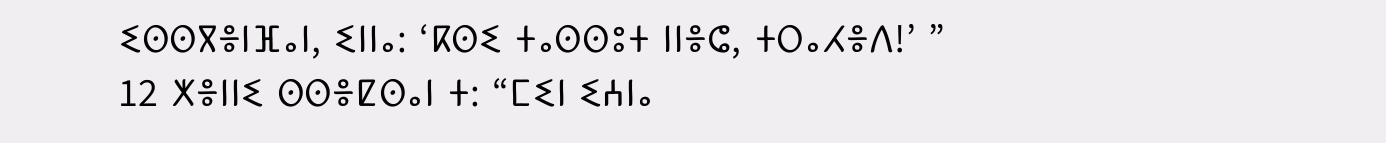ⵉⵙⵙⴳⴻⵏⴼⴰⵏ, ⵉⵏⵏⴰ: ‘ⴽⵙⵉ ⵜⴰⵙⵙⵓⵜ ⵏⵏⴻⵛ, ⵜⵔⴰⵃⴻⴷ!’ ”
12 ⵅⴻⵏⵏⵉ ⵙⵙⴻⵇⵙⴰⵏ ⵜ: “ⵎⵉⵏ ⵉⵄⵏⴰ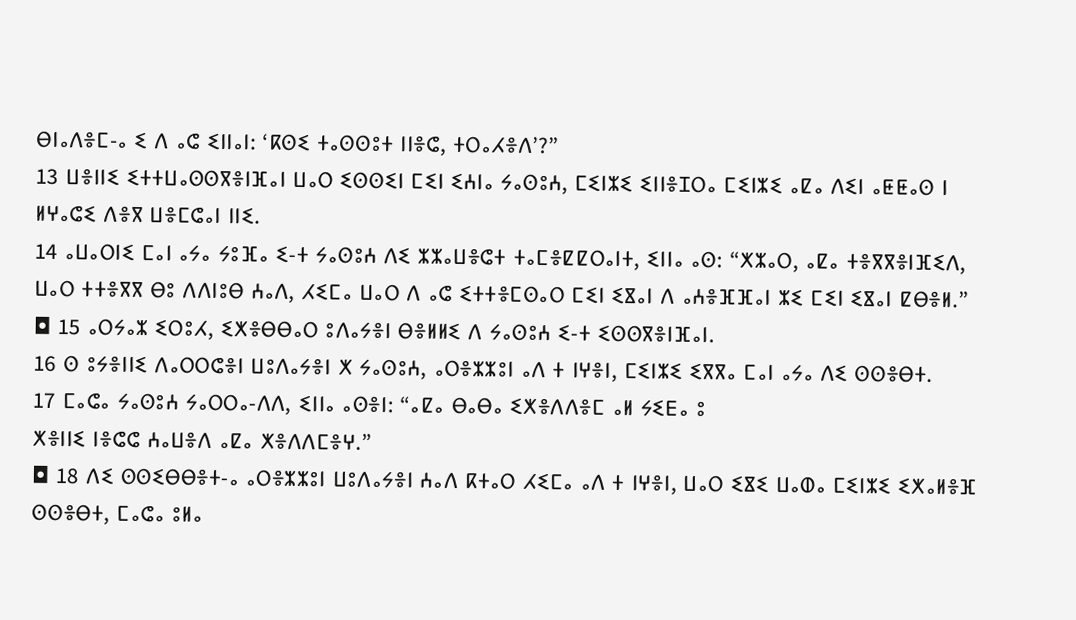ⴱⵏⴰⴷⴻⵎ-ⴰ ⵉ ⴷ ⴰⵛ ⵉⵏⵏⴰⵏ: ‘ⴽⵙⵉ ⵜⴰⵙⵙⵓⵜ ⵏⵏⴻⵛ, ⵜⵔⴰⵃⴻⴷ’?”
13 ⵡⴻⵏⵏⵉ ⵉⵜⵜⵡⴰⵙⵙⴳⴻⵏⴼⴰⵏ ⵡⴰⵔ ⵉⵙⵙⵉⵏ ⵎⵉⵏ ⵉⵄⵏⴰ ⵢⴰⵙⵓⵄ, ⵎⵉⵏⵣⵉ ⵉⵏⵏⴻⵊⵔⴰ ⵎⵉⵏⵣⵉ ⴰⵇⴰ ⴷⵉⵏ ⴰⵟⵟⴰⵙ ⵏ ⵍⵖⴰⵛⵉ ⴷⴻⴳ ⵡⴻⵎⵛⴰⵏ ⵏⵏⵉ.
14 ⴰⵡⴰⵔⵏⵉ ⵎⴰⵏ ⴰⵢⴰ ⵢⵓⴼⴰ ⵉ-ⵜ ⵢⴰⵙⵓⵄ ⴷⵉ ⵣⵣⴰⵡⴻⵛⵜ ⵜⴰⵎⴻⵇⵇⵔⴰⵏⵜ, ⵉⵏⵏⴰ ⴰⵙ: “ⵅⵣⴰⵔ, ⴰⵇⴰ ⵜⴻⴳⴳⴻⵏⴼⵉⴷ, ⵡⴰⵔ ⵜⵜⴻⴳⴳ ⴱⵓ ⴷⴷⵏⵓⴱ ⵄⴰⴷ, ⵃⵉⵎⴰ ⵡⴰⵔ ⴷ ⴰⵛ ⵉⵜⵜⴻⵎⵙⴰⵔ ⵎⵉⵏ ⵉⴵⴰⵏ ⴷ ⴰⵄⴻⴼⴼⴰⵏ ⵣⵉ ⵎⵉⵏ ⵉⴵⴰⵏ ⵇⴱⴻⵍ.”
◘ 15 ⴰⵔⵢⴰⵣ ⵉⵔⵓⵃ, ⵉⵅⴻⴱⴱⴰⵔ ⵓⴷⴰⵢⴻⵏ ⴱⴻⵍⵍⵉ ⴷ ⵢⴰⵙⵓⵄ ⵉ-ⵜ ⵉⵙⵙⴳⴻⵏⴼⴰⵏ.
16 ⵙ ⵓⵢⴻⵏⵏⵉ ⴷⴰⵔⵔⵛⴻⵏ ⵡⵓⴷⴰⵢⴻⵏ ⵅ ⵢⴰⵙⵓⵄ, ⴰⵔⴻⵣⵣⵓⵏ ⴰⴷ ⵜ ⵏⵖⴻⵏ, ⵎⵉⵏⵣⵉ ⵉⴳⴳⴰ ⵎⴰⵏ ⴰⵢⴰ ⴷⵉ ⵙⵙⴻⴱⵜ.
17 ⵎⴰⵛⴰ ⵢⴰⵙⵓⵄ ⵢⴰⵔⵔⴰ-ⴷⴷ, ⵉⵏⵏⴰ ⴰⵙⴻⵏ: “ⴰⵇⴰ ⴱⴰⴱⴰ ⵉⵅⴻⴷⴷⴻⵎ ⴰⵍ ⵢⵉⴹⴰ ⵓ
ⵅⴻⵏⵏⵉ ⵏⴻⵛⵛ ⵄⴰⵡⴻⴷ ⴰⵇⴰ ⵅⴻⴷⴷⵎⴻⵖ.”
◘ 18 ⴷⵉ ⵙⵙⵉⴱⴱⴻⵜ-ⴰ ⴰⵔⴻⵣⵣⵓⵏ ⵡⵓⴷⴰⵢⴻⵏ ⵄⴰⴷ ⴽⵜⴰⵔ ⵃⵉⵎⴰ ⴰⴷ ⵜ ⵏⵖⴻⵏ, ⵡⴰⵔ ⵉⴵⵉ ⵡⴰⵀⴰ ⵎⵉⵏⵣⵉ ⵉⵅⴰⵍⴻⴼ ⵙⵙⴻⴱⵜ, ⵎⴰⵛⴰ ⵓⵍⴰ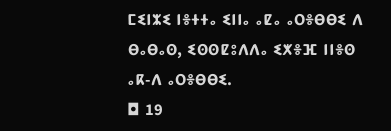ⵎⵉⵏⵣⵉ ⵏⴻⵜⵜⴰ ⵉⵏⵏⴰ ⴰⵇⴰ ⴰⵔⴻⴱⴱⵉ ⴷ ⴱⴰⴱⴰⵙ, ⵉⵙⵙⵇⵓⴷⴷⴰ ⵉⵅⴻⴼ ⵏⵏⴻⵙ ⴰⴽ-ⴷ ⴰⵔⴻⴱⴱⵉ.
◘ 19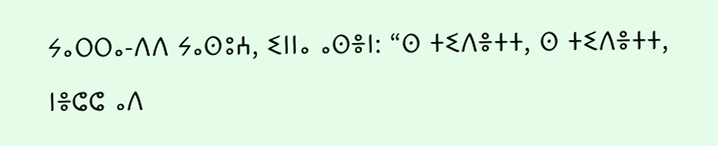ⵢⴰⵔⵔⴰ-ⴷⴷ ⵢⴰⵙⵓⵄ, ⵉⵏⵏⴰ ⴰⵙⴻⵏ: “ⵙ ⵜⵉⴷⴻⵜⵜ, ⵙ ⵜⵉⴷⴻⵜⵜ, ⵏⴻⵛⵛ ⴰⴷ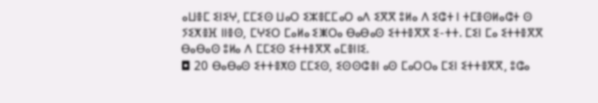ⴰⵡⴻⵎ ⵉⵏⵉⵖ, ⵎⵎⵉⵙ ⵡⴰⵔ ⵉⵣⴻⵎⵎⴰⵔ ⴰⴷ ⵉⴳⴳ ⵓⵍⴰ ⴷ ⵉⵛⵜ ⵏ ⵜⵎⴻⵙⵍⴰⵛⵜ ⵙ ⵢⵉⵅⴻⴼ ⵏⵏⴻⵙ, ⵎⵖⵉⵔ ⵎⴰⵍⴰ ⵉⵥⵔⴰ ⴱⴰⴱⴰⵙ ⵉⵜⵜⴻⴳⴳ ⵉ-ⵜⵜ. ⵎⵉⵏ ⵎⴰ ⵉⵜⵜⴻⴳⴳ ⴱⴰⴱⴰⵙ ⵓⵍⴰ ⴷ ⵎⵎⵉⵙ ⵉⵜⵜⴻⴳⴳ ⴰⵎⴻⵏⵏⵉ.
◘ 20 ⴱⴰⴱⴰⵙ ⵉⵜⵜⴻⵅⵙ ⵎⵎⵉⵙ, ⵉⵙⵙⵛⴻⵏ ⴰⵙ ⵎⴰⵔⵔⴰ ⵎⵉⵏ ⵉⵜⵜⴻⴳⴳ, ⵓⵛⴰ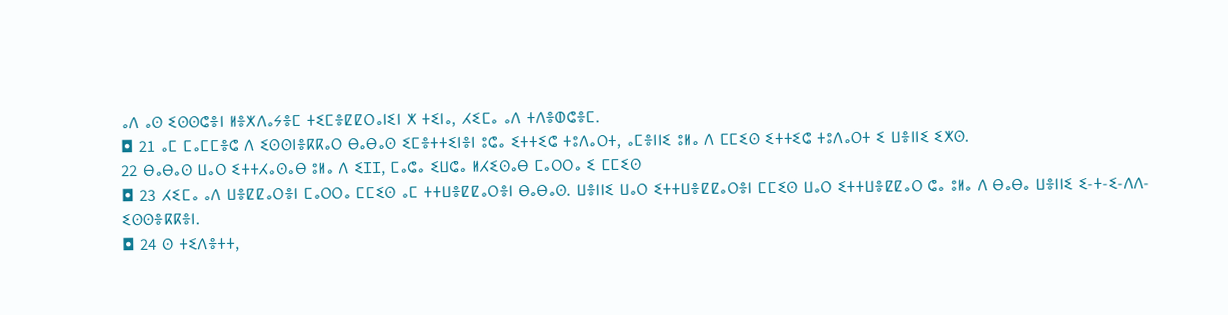ⴰⴷ ⴰⵙ ⵉⵙⵙⵛⴻⵏ ⵍⴻⵅⴷⴰⵢⴻⵎ ⵜⵉⵎⴻⵇⵇⵔⴰⵏⵉⵏ ⵅ ⵜⵉⵏⴰ, ⵃⵉⵎⴰ ⴰⴷ ⵜⴷⴻⵀⵛⴻⵎ.
◘ 21 ⴰⵎ ⵎⴰⵎⵎⴻⵛ ⴷ ⵉⵙⵙⵏⴻⴽⴽⴰⵔ ⴱⴰⴱⴰⵙ ⵉⵎⴻⵜⵜⵉⵏⴻⵏ ⵓⵛⴰ ⵉⵜⵜⵉⵛ ⵜⵓⴷⴰⵔⵜ, ⴰⵎⴻⵏⵏⵉ ⵓⵍⴰ ⴷ ⵎⵎⵉⵙ ⵉⵜⵜⵉⵛ ⵜⵓⴷⴰⵔⵜ ⵉ ⵡⴻⵏⵏⵉ ⵉⵅⵙ.
22 ⴱⴰⴱⴰⵙ ⵡⴰⵔ ⵉⵜⵜⵃⴰⵙⴰⴱ ⵓⵍⴰ ⴷ ⵉⵊⵊ, ⵎⴰⵛⴰ ⵉⵡⵛⴰ ⵍⵃⵉⵙⴰⴱ ⵎⴰⵔⵔⴰ ⵉ ⵎⵎⵉⵙ
◘ 23 ⵃⵉⵎⴰ ⴰⴷ ⵡⴻⵇⵇⴰⵔⴻⵏ ⵎⴰⵔⵔⴰ ⵎⵎⵉⵙ ⴰⵎ ⵜⵜⵡⴻⵇⵇⴰⵔⴻⵏ ⴱⴰⴱⴰⵙ. ⵡⴻⵏⵏⵉ ⵡⴰⵔ ⵉⵜⵜⵡⴻⵇⵇⴰⵔⴻⵏ ⵎⵎⵉⵙ ⵡⴰⵔ ⵉⵜⵜⵡⴻⵇⵇⴰⵔ ⵛⴰ ⵓⵍⴰ ⴷ ⴱⴰⴱⴰ ⵡⴻⵏⵏⵉ ⵉ-ⵜ-ⵉ-ⴷⴷ-ⵉⵙⵙⴻⴽⴽⴻⵏ.
◘ 24 ⵙ ⵜⵉⴷⴻⵜⵜ,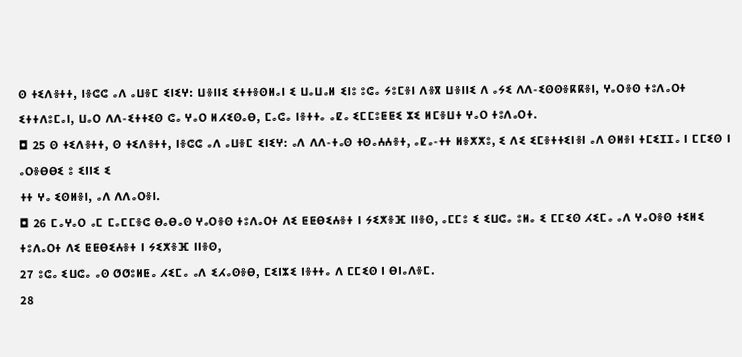ⵙ ⵜⵉⴷⴻⵜⵜ, ⵏⴻⵛⵛ ⴰⴷ ⴰⵡⴻⵎ ⵉⵏⵉⵖ: ⵡⴻⵏⵏⵉ ⵉⵜⵜⴻⵙⵍⴰⵏ ⵉ ⵡⴰⵡⴰⵍ ⵉⵏⵓ ⵓⵛⴰ ⵢⵓⵎⴻⵏ ⴷⴻⴳ ⵡⴻⵏⵏⵉ ⴷ ⴰⵢⵉ ⴷⴷ-ⵉⵙⵙⴻⴽⴽⴻⵏ, ⵖⴰⵔⴻⵙ ⵜⵓⴷⴰⵔⵜ ⵉⵜⵜⴷⵓⵎⴰⵏ, ⵡⴰⵔ ⴷⴷ-ⵉⵜⵜⵉⵙ ⵛⴰ ⵖⴰⵔ ⵍⵃⵉⵙⴰⴱ, ⵎⴰⵛⴰ ⵏⴻⵜⵜⴰ ⴰⵇⴰ ⵉⵎⵎⵓⵟⵟⵉ ⵣⵉ ⵍⵎⴻⵡⵜ ⵖⴰⵔ ⵜⵓⴷⴰⵔⵜ.
◘ 25 ⵙ ⵜⵉⴷⴻⵜⵜ, ⵙ ⵜⵉⴷⴻⵜⵜ, ⵏⴻⵛⵛ ⴰⴷ ⴰⵡⴻⵎ ⵉⵏⵉⵖ: ⴰⴷ ⴷⴷ-ⵜⴰⵙ ⵜⵙⴰⵄⵄⴻⵜ, ⴰⵇⴰ-ⵜⵜ ⵍⴻⵅⵅⵓ, ⵉ ⴷⵉ ⵉⵎⴻⵜⵜⵉⵏⴻⵏ ⴰⴷ ⵙⵍⴻⵏ ⵜⵎⵉⵊⵊⴰ ⵏ ⵎⵎⵉⵙ ⵏ ⴰⵔⴻⴱⴱⵉ ⵓ ⵉⵏⵏⵉ ⵉ
ⵜⵜ ⵖⴰ ⵉⵙⵍⴻⵏ, ⴰⴷ ⴷⴷⴰⵔⴻⵏ.
◘ 26 ⵎⴰⵖⴰⵔ ⴰⵎ ⵎⴰⵎⵎⴻⵛ ⴱⴰⴱⴰⵙ ⵖⴰⵔⴻⵙ ⵜⵓⴷⴰⵔⵜ ⴷⵉ ⵟⵟⴱⵉⵄⴻⵜ ⵏ ⵢⵉⵅⴻⴼ ⵏⵏⴻⵙ, ⴰⵎⵎⵓ ⵉ ⵉⵡⵛⴰ ⵓⵍⴰ ⵉ ⵎⵎⵉⵙ ⵃⵉⵎⴰ ⴰⴷ ⵖⴰⵔⴻⵙ ⵜⵉⵍⵉ ⵜⵓⴷⴰⵔⵜ ⴷⵉ ⵟⵟⴱⵉⵄⴻⵜ ⵏ ⵢⵉⵅⴻⴼ ⵏⵏⴻⵙ,
27 ⵓⵛⴰ ⵉⵡⵛⴰ ⴰⵙ ⵚⵚⵓⵍⵟⴰ ⵃⵉⵎⴰ ⴰⴷ ⵉⵃⴰⵙⴻⴱ, ⵎⵉⵏⵣⵉ ⵏⴻⵜⵜⴰ ⴷ ⵎⵎⵉⵙ ⵏ ⴱⵏⴰⴷⴻⵎ.
28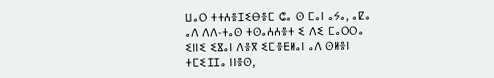ⵡⴰⵔ ⵜⵜⵄⴻⵊⵉⴱⴻⵎ ⵛⴰ ⵙ ⵎⴰⵏ ⴰⵢⴰ, ⴰⵇⴰ ⴰⴷ ⴷⴷ-ⵜⴰⵙ ⵜⵙⴰⵄⵄⴻⵜ ⵉ ⴷⵉ ⵎⴰⵔⵔⴰ ⵉⵏⵏⵉ ⵉⴵⴰⵏ ⴷⴻⴳ ⵉⵎⴻⴹⵍⴰⵏ ⴰⴷ ⵙⵍⴻⵏ ⵜⵎⵉⵊⵊⴰ ⵏⵏⴻⵙ,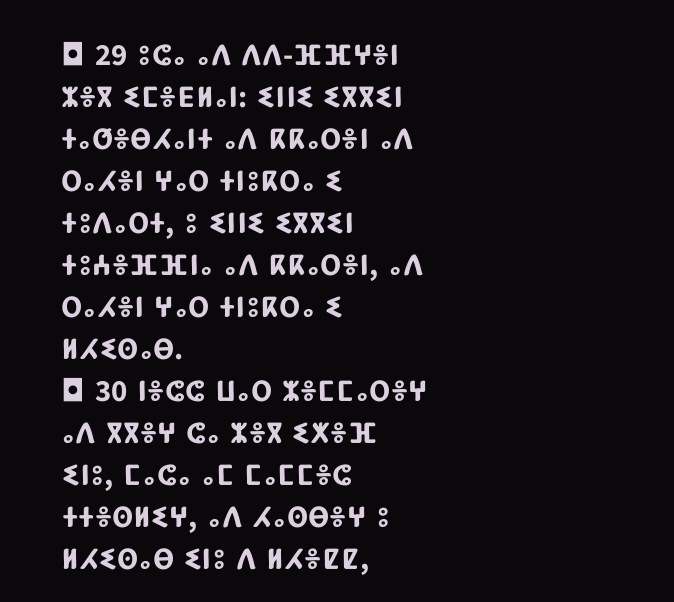◘ 29 ⵓⵛⴰ ⴰⴷ ⴷⴷ-ⴼⴼⵖⴻⵏ
ⵣⴻⴳ ⵉⵎⴻⴹⵍⴰⵏ: ⵉⵏⵏⵉ ⵉⴳⴳⵉⵏ ⵜⴰⵚⴻⴱⵃⴰⵏⵜ ⴰⴷ ⴽⴽⴰⵔⴻⵏ ⴰⴷ ⵔⴰⵃⴻⵏ ⵖⴰⵔ ⵜⵏⵓⴽⵔⴰ ⵉ ⵜⵓⴷⴰⵔⵜ, ⵓ ⵉⵏⵏⵉ ⵉⴳⴳⵉⵏ ⵜⵓⵄⴻⴼⴼⵏⴰ ⴰⴷ ⴽⴽⴰⵔⴻⵏ, ⴰⴷ ⵔⴰⵃⴻⵏ ⵖⴰⵔ ⵜⵏⵓⴽⵔⴰ ⵉ ⵍⵃⵉⵙⴰⴱ.
◘ 30 ⵏⴻⵛⵛ ⵡⴰⵔ ⵣⴻⵎⵎⴰⵔⴻⵖ ⴰⴷ ⴳⴳⴻⵖ ⵛⴰ ⵣⴻⴳ ⵉⵅⴻⴼ ⵉⵏⵓ, ⵎⴰⵛⴰ ⴰⵎ ⵎⴰⵎⵎⴻⵛ ⵜⵜⴻⵙⵍⵉⵖ, ⴰⴷ ⵃⴰⵙⴱⴻⵖ ⵓ ⵍⵃⵉⵙⴰⴱ ⵉⵏⵓ ⴷ ⵍⵃⴻⵇⵇ,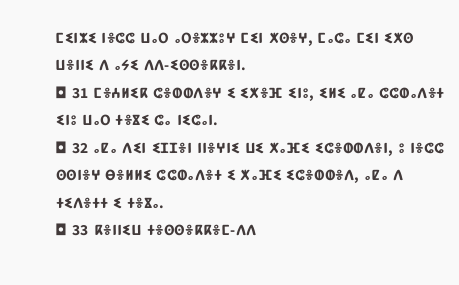ⵎⵉⵏⵣⵉ ⵏⴻⵛⵛ ⵡⴰⵔ ⴰⵔⴻⵣⵣⵓⵖ ⵎⵉⵏ ⵅⵙⴻⵖ, ⵎⴰⵛⴰ ⵎⵉⵏ ⵉⵅⵙ ⵡⴻⵏⵏⵉ ⴷ ⴰⵢⵉ ⴷⴷ-ⵉⵙⵙⴻⴽⴽⴻⵏ.
◘ 31 ⵎⴻⵄⵍⵉⴽ ⵛⴻⵀⵀⴷⴻⵖ ⵉ ⵉⵅⴻⴼ ⵉⵏⵓ, ⵉⵍⵉ ⴰⵇⴰ ⵛⵛⵀⴰⴷⴻⵜ ⵉⵏⵓ ⵡⴰⵔ ⵜⴻⴵⵉ ⵛⴰ ⵏⵉⵛⴰⵏ.
◘ 32 ⴰⵇⴰ ⴷⵉⵏ ⵉⵊⵊⴻⵏ ⵏⵏⴻⵖⵏⵉ ⵡⵉ ⵅⴰⴼⵉ ⵉⵛⴻⵀⵀⴷⴻⵏ, ⵓ ⵏⴻⵛⵛ ⵙⵙⵏⴻⵖ ⴱⴻⵍⵍⵉ ⵛⵛⵀⴰⴷⴻⵜ ⵉ ⵅⴰⴼⵉ ⵉⵛⴻⵀⵀⴻⴷ, ⴰⵇⴰ ⴷ ⵜⵉⴷⴻⵜⵜ ⵉ ⵜⴻⴵⴰ.
◘ 33 ⴽⴻⵏⵏⵉⵡ ⵜⴻⵙⵙⴻⴽⴽⴻⵎ-ⴷⴷ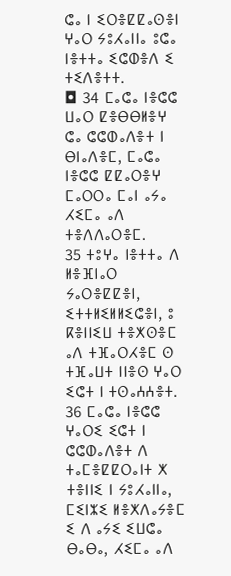ⵛⴰ ⵏ ⵉⵔⴻⵇⵇⴰⵙⴻⵏ ⵖⴰⵔ ⵢⵓⵃⴰⵏⵏⴰ ⵓⵛⴰ ⵏⴻⵜⵜⴰ ⵉⵛⵀⴻⴷ ⵉ ⵜⵉⴷⴻⵜⵜ.
◘ 34 ⵎⴰⵛⴰ ⵏⴻⵛⵛ ⵡⴰⵔ ⵇⴻⴱⴱⵍⴻⵖ ⵛⴰ ⵛⵛⵀⴰⴷⴻⵜ ⵏ ⴱⵏⴰⴷⴻⵎ, ⵎⴰⵛⴰ ⵏⴻⵛⵛ ⵇⵇⴰⵔⴻⵖ
ⵎⴰⵔⵔⴰ ⵎⴰⵏ ⴰⵢⴰ ⵃⵉⵎⴰ ⴰⴷ ⵜⴻⴷⴷⴰⵔⴻⵎ.
35 ⵜⵓⵖⴰ ⵏⴻⵜⵜⴰ ⴷ ⵍⴻⴼⵏⴰⵔ ⵢⴰⵔⴻⵇⵇⴻⵏ, ⵉⵜⵜⵍⵉⵍⵍⵉⵛⴻⵏ, ⵓ ⴽⴻⵏⵏⵉⵡ ⵜⴻⵅⵙⴻⵎ ⴰⴷ ⵜⴼⴰⵔⵃⴻⵎ ⵙ ⵜⴼⴰⵡⵜ ⵏⵏⴻⵙ ⵖⴰⵔ ⵉⵛⵜ ⵏ ⵜⵙⴰⵄⵄⴻⵜ.
36 ⵎⴰⵛⴰ ⵏⴻⵛⵛ ⵖⴰⵔⵉ ⵉⵛⵜ ⵏ ⵛⵛⵀⴰⴷⴻⵜ ⴷ ⵜⴰⵎⴻⵇⵇⵔⴰⵏⵜ ⵅ ⵜⴻⵏⵏⵉ ⵏ ⵢⵓⵃⴰⵏⵏⴰ, ⵎⵉⵏⵣⵉ ⵍⴻⵅⴷⴰⵢⴻⵎ ⵉ ⴷ ⴰⵢⵉ ⵉⵡⵛⴰ ⴱⴰⴱⴰ, ⵃⵉⵎⴰ ⴰⴷ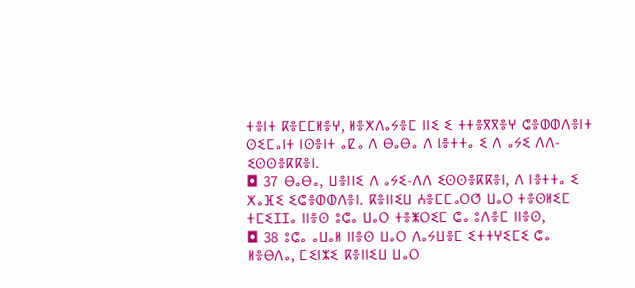ⵜⴻⵏⵜ ⴽⴻⵎⵎⵍⴻⵖ, ⵍⴻⵅⴷⴰⵢⴻⵎ ⵏⵏⵉ ⵉ ⵜⵜⴻⴳⴳⴻⵖ ⵛⴻⵀⵀⴷⴻⵏⵜ ⵙⵉⵎⴰⵏⵜ ⵏⵙⴻⵏⵜ ⴰⵇⴰ ⴷ ⴱⴰⴱⴰ ⴷ ⵏⴻⵜⵜⴰ ⵉ ⴷ ⴰⵢⵉ ⴷⴷ-ⵉⵙⵙⴻⴽⴽⴻⵏ.
◘ 37 ⴱⴰⴱⴰ, ⵡⴻⵏⵏⵉ ⴷ ⴰⵢⵉ-ⴷⴷ ⵉⵙⵙⴻⴽⴽⴻⵏ, ⴷ ⵏⴻⵜⵜⴰ ⵉ ⵅⴰⴼⵉ ⵉⵛⴻⵀⵀⴷⴻⵏ. ⴽⴻⵏⵏⵉⵡ ⵄⴻⵎⵎⴰⵔⵚ ⵡⴰⵔ ⵜⴻⵙⵍⵉⵎ ⵜⵎⵉⵊⵊⴰ ⵏⵏⴻⵙ ⵓⵛⴰ ⵡⴰⵔ ⵜⴻⵥⵔⵉⵎ ⵛⴰ ⵓⴷⴻⵎ ⵏⵏⴻⵙ,
◘ 38 ⵓⵛⴰ ⴰⵡⴰⵍ ⵏⵏⴻⵙ ⵡⴰⵔ ⴷⴰⵢⵡⴻⵎ ⵉⵜⵜⵖⵉⵎⵉ ⵛⴰ ⵍⴻⴱⴷⴰ, ⵎⵉⵏⵣⵉ ⴽⴻⵏⵏⵉⵡ ⵡⴰⵔ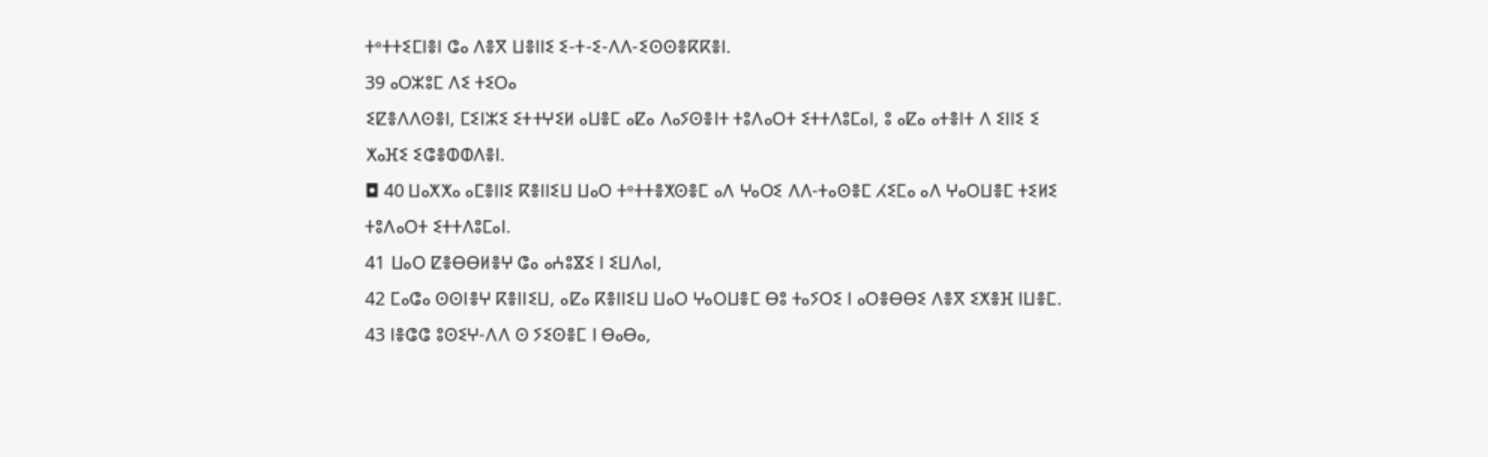ⵜᵉⵜⵜⵉⵎⵏⴻⵏ ⵛⴰ ⴷⴻⴳ ⵡⴻⵏⵏⵉ ⵉ-ⵜ-ⵉ-ⴷⴷ-ⵉⵙⵙⴻⴽⴽⴻⵏ.
39 ⴰⵔⵣⵓⵎ ⴷⵉ ⵜⵉⵔⴰ
ⵉⵇⴻⴷⴷⵙⴻⵏ, ⵎⵉⵏⵣⵉ ⵉⵜⵜⵖⵉⵍ ⴰⵡⴻⵎ ⴰⵇⴰ ⴷⴰⵢⵙⴻⵏⵜ ⵜⵓⴷⴰⵔⵜ ⵉⵜⵜⴷⵓⵎⴰⵏ, ⵓ ⴰⵇⴰ ⴰⵜⴻⵏⵜ ⴷ ⵉⵏⵏⵉ ⵉ ⵅⴰⴼⵉ ⵉⵛⴻⵀⵀⴷⴻⵏ.
◘ 40 ⵡⴰⵅⵅⴰ ⴰⵎⴻⵏⵏⵉ ⴽⴻⵏⵏⵉⵡ ⵡⴰⵔ ⵜᵉⵜⵜⴻⵅⵙⴻⵎ ⴰⴷ ⵖⴰⵔⵉ ⴷⴷ-ⵜⴰⵙⴻⵎ ⵃⵉⵎⴰ ⴰⴷ ⵖⴰⵔⵡⴻⵎ ⵜⵉⵍⵉ ⵜⵓⴷⴰⵔⵜ ⵉⵜⵜⴷⵓⵎⴰⵏ.
41 ⵡⴰⵔ ⵇⴻⴱⴱⵍⴻⵖ ⵛⴰ ⴰⵄⵓⴵⵉ ⵏ ⵉⵡⴷⴰⵏ,
42 ⵎⴰⵛⴰ ⵙⵙⵏⴻⵖ ⴽⴻⵏⵏⵉⵡ, ⴰⵇⴰ ⴽⴻⵏⵏⵉⵡ ⵡⴰⵔ ⵖⴰⵔⵡⴻⵎ ⴱⵓ ⵜⴰⵢⵔⵉ ⵏ ⴰⵔⴻⴱⴱⵉ ⴷⴻⴳ ⵉⵅⴻⴼ ⵏⵡⴻⵎ.
43 ⵏⴻⵛⵛ ⵓⵙⵉⵖ-ⴷⴷ ⵙ ⵢⵉⵙⴻⵎ ⵏ ⴱⴰⴱⴰ,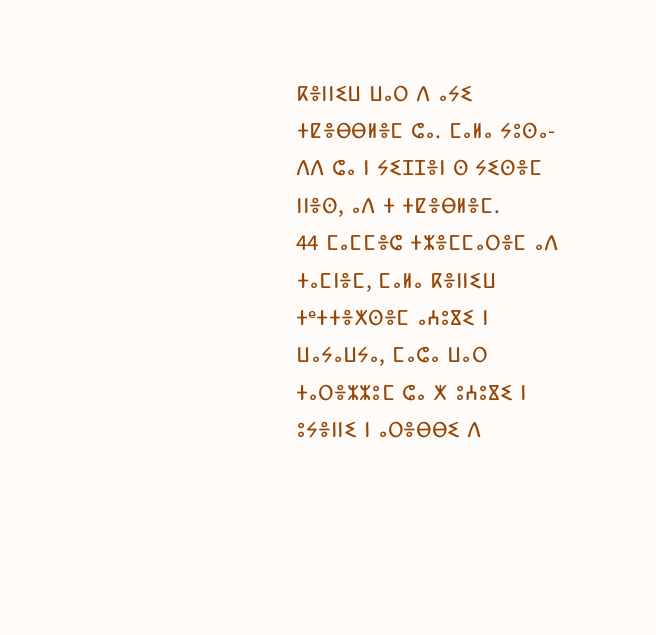ⴽⴻⵏⵏⵉⵡ ⵡⴰⵔ ⴷ ⴰⵢⵉ ⵜⵇⴻⴱⴱⵍⴻⵎ ⵛⴰ. ⵎⴰⵍⴰ ⵢⵓⵙⴰ-ⴷⴷ ⵛⴰ ⵏ ⵢⵉⵊⵊⴻⵏ ⵙ ⵢⵉⵙⴻⵎ ⵏⵏⴻⵙ, ⴰⴷ ⵜ ⵜⵇⴻⴱⵍⴻⵎ.
44 ⵎⴰⵎⵎⴻⵛ ⵜⵣⴻⵎⵎⴰⵔⴻⵎ ⴰⴷ ⵜⴰⵎⵏⴻⵎ, ⵎⴰⵍⴰ ⴽⴻⵏⵏⵉⵡ ⵜᵉⵜⵜⴻⵅⵙⴻⵎ ⴰⵄⵓⴵⵉ ⵏ ⵡⴰⵢⴰⵡⵢⴰ, ⵎⴰⵛⴰ ⵡⴰⵔ ⵜⴰⵔⴻⵣⵣⵓⵎ ⵛⴰ ⵅ ⵓⵄⵓⴵⵉ ⵏ ⵓⵢⴻⵏⵏⵉ ⵏ ⴰⵔⴻⴱⴱⵉ ⴷ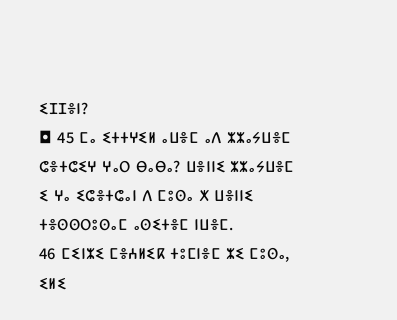ⵉⵊⵊⴻⵏ?
◘ 45 ⵎⴰ ⵉⵜⵜⵖⵉⵍ ⴰⵡⴻⵎ ⴰⴷ ⵣⵣⴰⵢⵡⴻⵎ ⵛⴻⵜⵛⵉⵖ ⵖⴰⵔ ⴱⴰⴱⴰ? ⵡⴻⵏⵏⵉ ⵣⵣⴰⵢⵡⴻⵎ ⵉ ⵖⴰ ⵉⵛⴻⵜⵛⴰⵏ ⴷ ⵎⵓⵙⴰ ⵅ ⵡⴻⵏⵏⵉ ⵜⴻⵙⵙⵔⵓⵙⴰⵎ ⴰⵙⵉⵜⴻⵎ ⵏⵡⴻⵎ.
46 ⵎⵉⵏⵣⵉ ⵎⴻⵄⵍⵉⴽ ⵜⵓⵎⵏⴻⵎ ⵣⵉ ⵎⵓⵙⴰ, ⵉⵍⵉ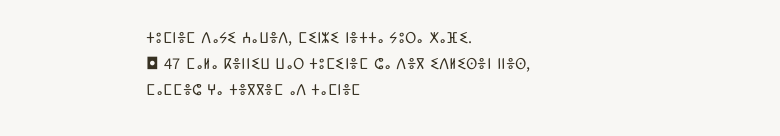ⵜⵓⵎⵏⴻⵎ ⴷⴰⵢⵉ ⵄⴰⵡⴻⴷ, ⵎⵉⵏⵣⵉ ⵏⴻⵜⵜⴰ ⵢⵓⵔⴰ ⵅⴰⴼⵉ.
◘ 47 ⵎⴰⵍⴰ ⴽⴻⵏⵏⵉⵡ ⵡⴰⵔ ⵜⵓⵎⵉⵏⴻⵎ ⵛⴰ ⴷⴻⴳ ⵉⴷⵍⵉⵙⴻⵏ ⵏⵏⴻⵙ, ⵎⴰⵎⵎⴻⵛ ⵖⴰ ⵜⴻⴳⴳⴻⵎ ⴰⴷ ⵜⴰⵎⵏⴻⵎ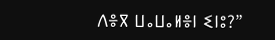ⴷⴻⴳ ⵡⴰⵡⴰⵍⴻⵏ ⵉⵏⵓ?”